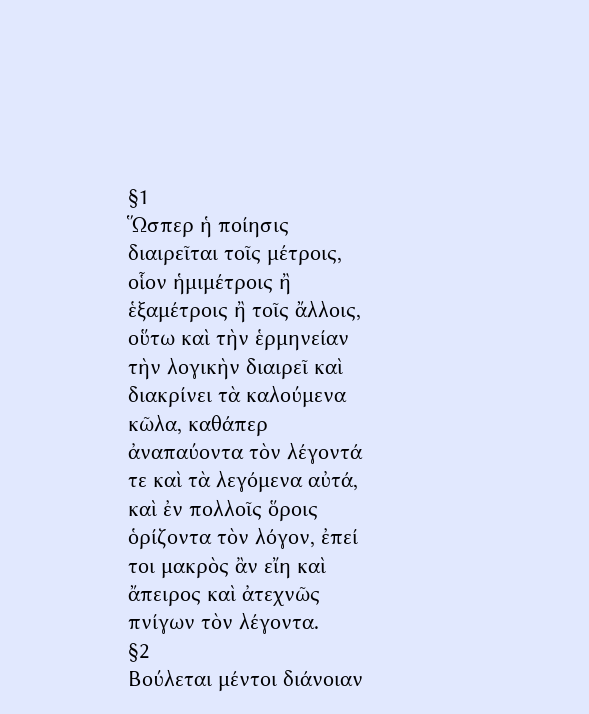§1
Ὥσπερ ἡ ποίησις διαιρεῖται τοῖς μέτροις, οἷον ἡμιμέτροις ἢ ἑξαμέτροις ἢ τοῖς ἄλλοις, οὕτω καὶ τὴν ἑρμηνείαν τὴν λογικὴν διαιρεῖ καὶ διακρίνει τὰ καλούμενα κῶλα, καθάπερ ἀναπαύοντα τὸν λέγοντά τε καὶ τὰ λεγόμενα αὐτά, καὶ ἐν πολλοῖς ὅροις ὁρίζοντα τὸν λόγον, ἐπεί τοι μακρὸς ἂν εἴη καὶ ἄπειρος καὶ ἀτεχνῶς πνίγων τὸν λέγοντα.
§2
Βούλεται μέντοι διάνοιαν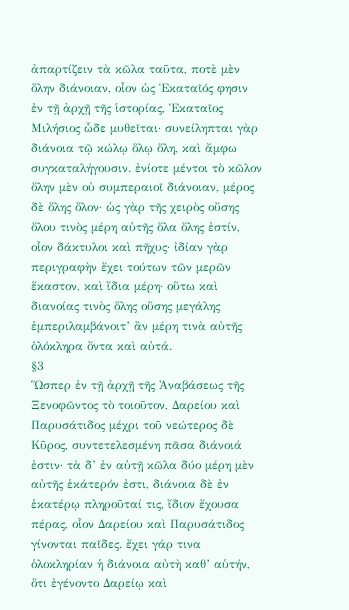ἀπαρτίζειν τὰ κῶλα ταῦτα, ποτὲ μὲν ὅλην διάνοιαν, οἷον ὡς Ἑκαταῖός φησιν ἐν τῇ ἀρχῇ τῆς ἱστορίας, Ἑκαταῖος Μιλήσιος ὧδε μυθεῖται· συνείληπται γὰρ διάνοια τῷ κώλῳ ὅλῳ ὅλη, καὶ ἄμφω συγκαταλήγουσιν. ἐνίοτε μέντοι τὸ κῶλον ὅλην μὲν οὐ συμπεραιοῖ διάνοιαν, μέρος δὲ ὅλης ὅλον· ὡς γὰρ τῆς χειρὸς οὔσης ὅλου τινὸς μέρη αὐτῆς ὅλα ὅλης ἐστίν, οἷον δάκτυλοι καὶ πῆχυς· ἰδίαν γὰρ περιγραφὴν ἔχει τούτων τῶν μερῶν ἕκαστον, καὶ ἴδια μέρη· οὕτω καὶ διανοίας τινὸς ὅλης οὔσης μεγάλης ἐμπεριλαμβάνοιτ’ ἂν μέρη τινὰ αὐτῆς ὁλόκληρα ὄντα καὶ αὐτά.
§3
Ὥσπερ ἐν τῇ ἀρχῇ τῆς Ἀναβάσεως τῆς Ξενοφῶντος τὸ τοιοῦτον, Δαρείου καὶ Παρυσάτιδος μέχρι τοῦ νεώτερος δὲ Κῦρος, συντετελεσμένη πᾶσα διάνοιά ἐστιν· τὰ δ’ ἐν αὐτῇ κῶλα δύο μέρη μὲν αὐτῆς ἑκάτερόν ἐστι, διάνοια δὲ ἐν ἑκατέρῳ πληροῦταί τις, ἴδιον ἔχουσα πέρας, οἷον Δαρείου καὶ Παρυσάτιδος γίνονται παῖδες. ἔχει γάρ τινα ὁλοκληρίαν ἡ διάνοια αὐτὴ καθ’ αὑτήν, ὅτι ἐγένοντο Δαρείῳ καὶ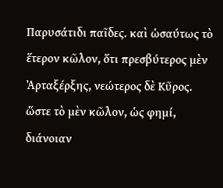Παρυσάτιδι παῖδες. καὶ ὡσαύτως τὸ ἕτερον κῶλον, ὅτι πρεσβύτερος μὲν Ἀρταξέρξης, νεώτερος δὲ Κῦρος. ὥστε τὸ μὲν κῶλον, ὡς φημί, διάνοιαν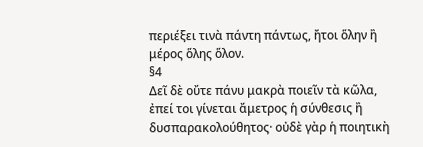περιέξει τινὰ πάντη πάντως, ἤτοι ὅλην ἢ μέρος ὅλης ὅλον.
§4
Δεῖ δὲ οὔτε πάνυ μακρὰ ποιεῖν τὰ κῶλα, ἐπεί τοι γίνεται ἄμετρος ἡ σύνθεσις ἢ δυσπαρακολούθητος· οὐδὲ γὰρ ἡ ποιητικὴ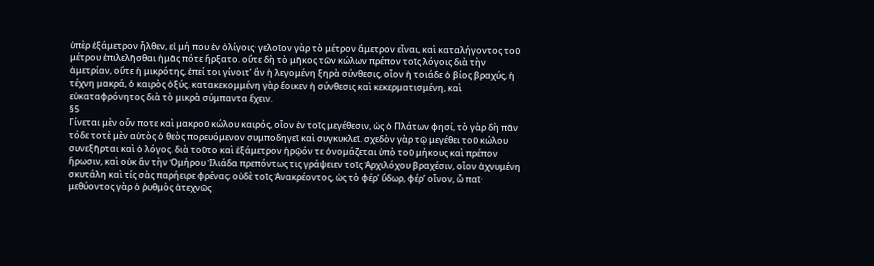ὑπὲρ ἑξάμετρον ἦλθεν, εἰ μή που ἐν ὀλίγοις· γελοῖον γὰρ τὸ μέτρον ἄμετρον εἶναι, καὶ καταλήγοντος τοῦ μέτρου ἐπιλελῆσθαι ἡμᾶς πότε ἤρξατο. οὔτε δὴ τὸ μῆκος τῶν κώλων πρέπον τοῖς λόγοις διὰ τὴν ἀμετρίαν, οὔτε ἡ μικρότης, ἐπεί τοι γίνοιτ’ ἂν ἡ λεγομένη ξηρὰ σύνθεσις, οἷον ἡ τοιάδε ὁ βίος βραχύς, ἡ τέχνη μακρά, ὁ καιρὸς ὀξύς. κατακεκομμένη γὰρ ἔοικεν ἡ σύνθεσις καὶ κεκερματισμένη, καὶ εὐκαταφρόνητος διὰ τὸ μικρὰ σύμπαντα ἔχειν.
§5
Γίνεται μὲν οὖν ποτε καὶ μακροῦ κώλου καιρός, οἷον ἐν τοῖς μεγέθεσιν, ὡς ὁ Πλάτων φησί, τὸ γὰρ δὴ πᾶν τόδε τοτὲ μὲν αὐτὸς ὁ θεὸς πορευόμενον συμποδηγεῖ καὶ συγκυκλεῖ. σχεδὸν γὰρ τῷ μεγέθει τοῦ κώλου συνεξῆρται καὶ ὁ λόγος. διὰ τοῦτο καὶ ἑξάμετρον ἡρῷόν τε ὀνομάζεται ὑπὸ τοῦ μήκους καὶ πρέπον ἥρωσιν, καὶ οὐκ ἂν τὴν Ὁμήρου Ἰλιάδα πρεπόντως τις γράψειεν τοῖς Ἀρχιλόχου βραχέσιν, οἷον ἀχνυμένη σκυτάλη καὶ τίς σὰς παρήειρε φρένας; οὐδὲ τοῖς Ἀνακρέοντος, ὡς τὸ φέρ’ ὕδωρ, φέρ’ οἶνον, ὦ παῖ· μεθύοντος γὰρ ὁ ῥυθμὸς ἀτεχνῶς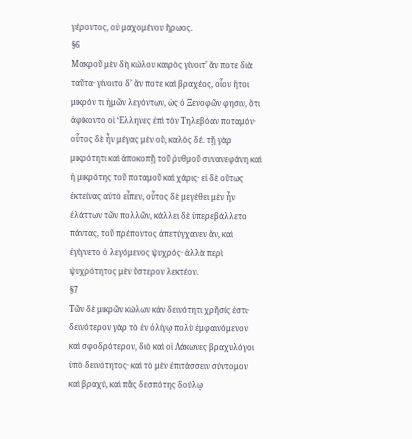γέροντος, οὐ μαχομένου ἥρωος.
§6
Μακροῦ μὲν δὴ κώλου καιρὸς γίνοιτ’ ἄν ποτε διὰ ταῦτα· γίνοιτο δ’ ἄν ποτε καὶ βραχέος, οἷον ἤτοι μικρόν τι ἡμῶν λεγόντων, ὡς ὁ Ξενοφῶν φησιν, ὅτι ἀφίκοντο οἱ Ἕλληνες ἐπὶ τὸν Τηλεβόαν ποταμόν· οὗτος δὲ ἦν μέγας μὲν οὔ, καλὸς δέ. τῇ γὰρ μικρότητι καὶ ἀποκοπῇ τοῦ ῥυθμοῦ συνανεφάνη καὶ ἡ μικρότης τοῦ ποταμοῦ καὶ χάρις· εἰ δὲ οὕτως ἐκτείνας αὐτὸ εἶπεν, οὗτος δὲ μεγέθει μὲν ἦν ἐλάττων τῶν πολλῶν, κάλλει δὲ ὑπερεβάλλετο πάντας, τοῦ πρέποντος ἀπετύγχανεν ἄν, καὶ ἐγίγνετο ὁ λεγόμενος ψυχρός· ἀλλὰ περὶ ψυχρότητος μὲν ὕστερον λεκτέον.
§7
Τῶν δὲ μικρῶν κώλων κἀν δεινότητι χρῆσίς ἐστι· δεινότερον γὰρ τὸ ἐν ὀλίγῳ πολὺ ἐμφαινόμενον καὶ σφοδρότερον, διὸ καὶ οἱ Λάκωνες βραχυλόγοι ὑπὸ δεινότητος· καὶ τὸ μὲν ἐπιτάσσειν σύντομον καὶ βραχύ, καὶ πᾶς δεσπότης δούλῳ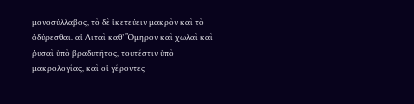μονοσύλλαβος, τὸ δὲ ἱκετεύειν μακρὸν καὶ τὸ ὀδύρεσθαι. αἱ Λιταὶ καθ’ Ὅμηρον καὶ χωλαὶ καὶ ῥυσαὶ ὑπὸ βραδυτῆτος, τουτέστιν ὑπὸ μακρολογίας, καὶ οἱ γέροντες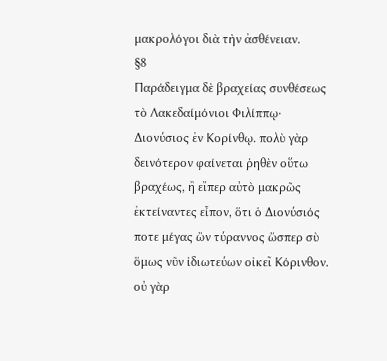μακρολόγοι διὰ τὴν ἀσθένειαν.
§8
Παράδειγμα δὲ βραχείας συνθέσεως τὸ Λακεδαίμόνιοι Φιλίππῳ· Διονύσιος ἐν Κορίνθῳ. πολὺ γὰρ δεινότερον φαίνεται ῥηθὲν οὕτω βραχέως, ἢ εἴπερ αὐτὸ μακρῶς ἐκτείναντες εἶπον, ὅτι ὁ Διονύσιός ποτε μέγας ὢν τύραννος ὥσπερ σὺ ὅμως νῦν ἰδιωτεύων οἰκεῖ Κόρινθον. οὐ γὰρ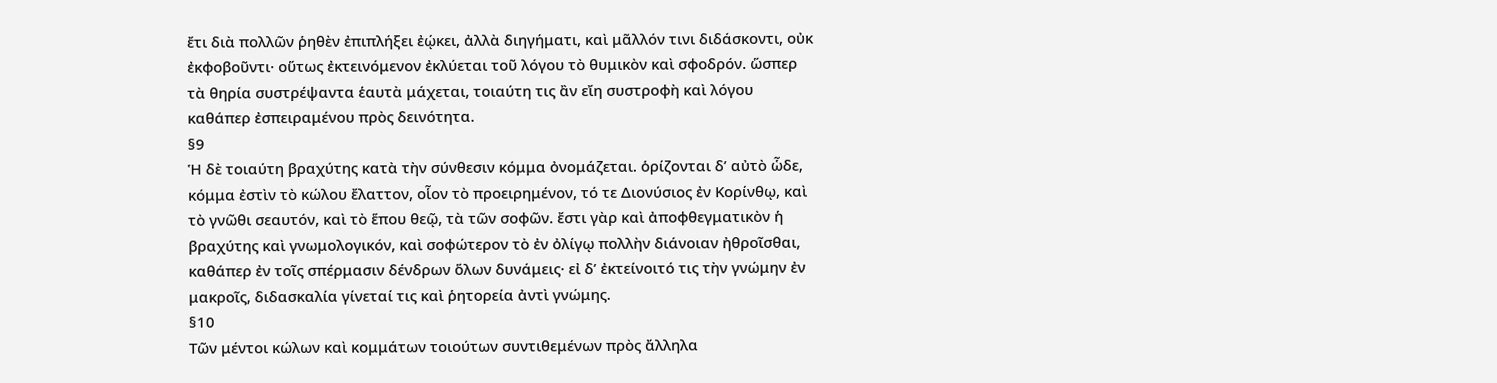ἔτι διὰ πολλῶν ῥηθὲν ἐπιπλήξει ἐῴκει, ἀλλὰ διηγήματι, καὶ μᾶλλόν τινι διδάσκοντι, οὐκ ἐκφοβοῦντι· οὕτως ἐκτεινόμενον ἐκλύεται τοῦ λόγου τὸ θυμικὸν καὶ σφοδρόν. ὥσπερ τὰ θηρία συστρέψαντα ἑαυτὰ μάχεται, τοιαύτη τις ἂν εἴη συστροφὴ καὶ λόγου καθάπερ ἐσπειραμένου πρὸς δεινότητα.
§9
Ἡ δὲ τοιαύτη βραχύτης κατὰ τὴν σύνθεσιν κόμμα ὀνομάζεται. ὁρίζονται δ’ αὐτὸ ὧδε, κόμμα ἐστὶν τὸ κώλου ἔλαττον, οἷον τὸ προειρημένον, τό τε Διονύσιος ἐν Κορίνθῳ, καὶ τὸ γνῶθι σεαυτόν, καὶ τὸ ἕπου θεῷ, τὰ τῶν σοφῶν. ἔστι γὰρ καὶ ἀποφθεγματικὸν ἡ βραχύτης καὶ γνωμολογικόν, καὶ σοφώτερον τὸ ἐν ὀλίγῳ πολλὴν διάνοιαν ἠθροῖσθαι, καθάπερ ἐν τοῖς σπέρμασιν δένδρων ὅλων δυνάμεις· εἰ δ’ ἐκτείνοιτό τις τὴν γνώμην ἐν μακροῖς, διδασκαλία γίνεταί τις καὶ ῥητορεία ἀντὶ γνώμης.
§10
Τῶν μέντοι κώλων καὶ κομμάτων τοιούτων συντιθεμένων πρὸς ἄλληλα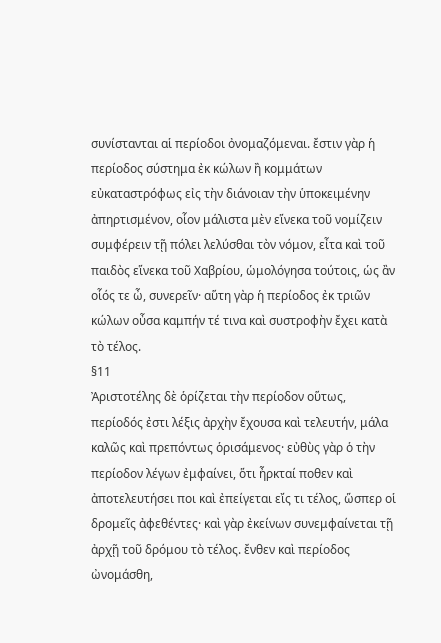συνίστανται αἱ περίοδοι ὀνομαζόμεναι. ἔστιν γὰρ ἡ περίοδος σύστημα ἐκ κώλων ἢ κομμάτων εὐκαταστρόφως εἰς τὴν διάνοιαν τὴν ὑποκειμένην ἀπηρτισμένον, οἷον μάλιστα μὲν εἵνεκα τοῦ νομίζειν συμφέρειν τῇ πόλει λελύσθαι τὸν νόμον, εἶτα καὶ τοῦ παιδὸς εἵνεκα τοῦ Χαβρίου, ὡμολόγησα τούτοις, ὡς ἂν οἷός τε ὦ, συνερεῖν· αὕτη γὰρ ἡ περίοδος ἐκ τριῶν κώλων οὖσα καμπήν τέ τινα καὶ συστροφὴν ἔχει κατὰ τὸ τέλος.
§11
Ἀριστοτέλης δὲ ὁρίζεται τὴν περίοδον οὕτως, περίοδός ἐστι λέξις ἀρχὴν ἔχουσα καὶ τελευτήν, μάλα καλῶς καὶ πρεπόντως ὁρισάμενος· εὐθὺς γὰρ ὁ τὴν περίοδον λέγων ἐμφαίνει, ὅτι ἦρκταί ποθεν καὶ ἀποτελευτήσει ποι καὶ ἐπείγεται εἴς τι τέλος, ὥσπερ οἱ δρομεῖς ἀφεθέντες· καὶ γὰρ ἐκείνων συνεμφαίνεται τῇ ἀρχῇ τοῦ δρόμου τὸ τέλος. ἔνθεν καὶ περίοδος ὠνομάσθη,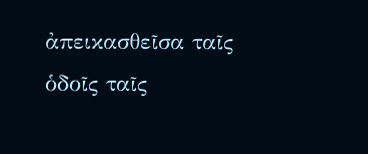ἀπεικασθεῖσα ταῖς ὁδοῖς ταῖς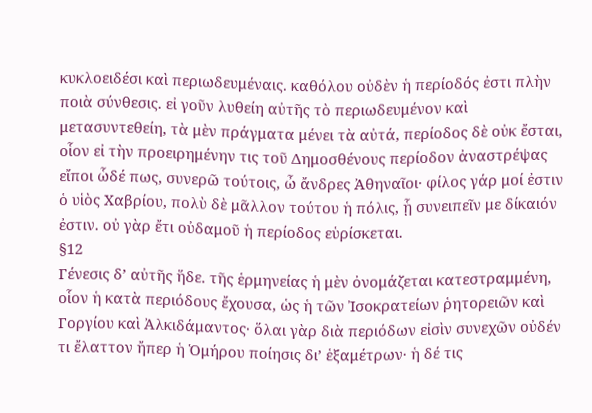κυκλοειδέσι καὶ περιωδευμέναις. καθόλου οὐδὲν ἡ περίοδός ἐστι πλὴν ποιὰ σύνθεσις. εἰ γοῦν λυθείη αὐτῆς τὸ περιωδευμένον καὶ μετασυντεθείη, τὰ μὲν πράγματα μένει τὰ αὐτά, περίοδος δὲ οὐκ ἔσται, οἷον εἰ τὴν προειρημένην τις τοῦ Δημοσθένους περίοδον ἀναστρέψας εἴποι ὧδέ πως, συνερῶ τούτοις, ὦ ἄνδρες Ἀθηναῖοι· φίλος γάρ μοί ἐστιν ὁ υἱὸς Χαβρίου, πολὺ δὲ μᾶλλον τούτου ἡ πόλις, ᾗ συνειπεῖν με δίκαιόν ἐστιν. οὐ γὰρ ἔτι οὐδαμοῦ ἡ περίοδος εὑρίσκεται.
§12
Γένεσις δ’ αὐτῆς ἥδε. τῆς ἑρμηνείας ἡ μὲν ὀνομάζεται κατεστραμμένη, οἷον ἡ κατὰ περιόδους ἔχουσα, ὡς ἡ τῶν Ἰσοκρατείων ῥητορειῶν καὶ Γοργίου καὶ Ἀλκιδάμαντος· ὅλαι γὰρ διὰ περιόδων εἰσὶν συνεχῶν οὐδέν τι ἔλαττον ἤπερ ἡ Ὁμήρου ποίησις δι’ ἑξαμέτρων· ἡ δέ τις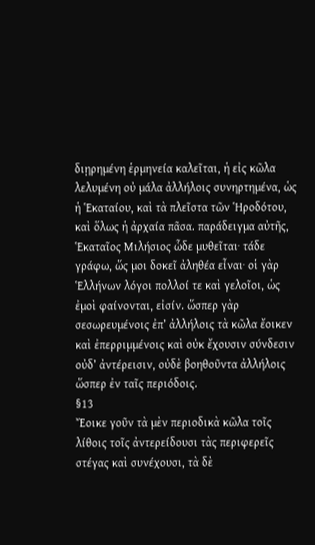διῃρημένη ἑρμηνεία καλεῖται, ἡ εἰς κῶλα λελυμένη οὐ μάλα ἀλλήλοις συνηρτημένα, ὡς ἡ Ἑκαταίου, καὶ τὰ πλεῖστα τῶν Ἡροδότου, καὶ ὅλως ἡ ἀρχαία πᾶσα. παράδειγμα αὐτῆς, Ἑκαταῖος Μιλήσιος ὧδε μυθεῖται· τάδε γράφω, ὥς μοι δοκεῖ ἀληθέα εἶναι· οἱ γὰρ Ἑλλήνων λόγοι πολλοί τε καὶ γελοῖοι, ὡς ἐμοὶ φαίνονται, εἰσίν. ὥσπερ γὰρ σεσωρευμένοις ἐπ’ ἀλλήλοις τὰ κῶλα ἔοικεν καὶ ἐπερριμμένοις καὶ οὐκ ἔχουσιν σύνδεσιν οὐδ’ ἀντέρεισιν, οὐδὲ βοηθοῦντα ἀλλήλοις ὥσπερ ἐν ταῖς περιόδοις.
§13
Ἔοικε γοῦν τὰ μὲν περιοδικὰ κῶλα τοῖς λίθοις τοῖς ἀντερείδουσι τὰς περιφερεῖς στέγας καὶ συνέχουσι, τὰ δὲ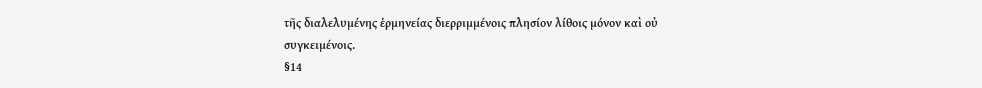τῆς διαλελυμένης ἑρμηνείας διερριμμένοις πλησίον λίθοις μόνον καὶ οὐ συγκειμένοις.
§14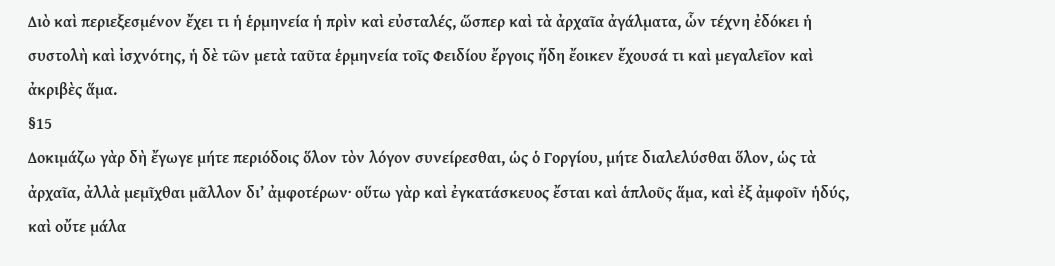Διὸ καὶ περιεξεσμένον ἔχει τι ἡ ἑρμηνεία ἡ πρὶν καὶ εὐσταλές, ὥσπερ καὶ τὰ ἀρχαῖα ἀγάλματα, ὧν τέχνη ἐδόκει ἡ συστολὴ καὶ ἰσχνότης, ἡ δὲ τῶν μετὰ ταῦτα ἑρμηνεία τοῖς Φειδίου ἔργοις ἤδη ἔοικεν ἔχουσά τι καὶ μεγαλεῖον καὶ ἀκριβὲς ἅμα.
§15
Δοκιμάζω γὰρ δὴ ἔγωγε μήτε περιόδοις ὅλον τὸν λόγον συνείρεσθαι, ὡς ὁ Γοργίου, μήτε διαλελύσθαι ὅλον, ὡς τὰ ἀρχαῖα, ἀλλὰ μεμῖχθαι μᾶλλον δι’ ἀμφοτέρων· οὕτω γὰρ καὶ ἐγκατάσκευος ἔσται καὶ ἁπλοῦς ἅμα, καὶ ἐξ ἀμφοῖν ἡδύς, καὶ οὔτε μάλα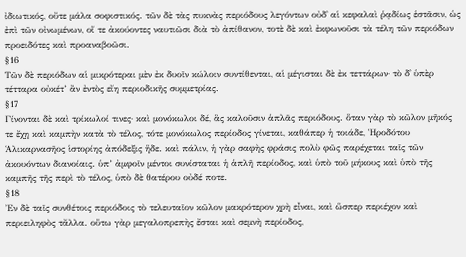ἰδιωτικός, οὔτε μάλα σοφιστικός. τῶν δὲ τὰς πυκνὰς περιόδους λεγόντων οὐδ᾽ αἱ κεφαλαὶ ῥᾳδίως ἑστᾶσιν, ὡς ἐπὶ τῶν οἰνωμένων, οἵ τε ἀκούοντες ναυτιῶσι διὰ τὸ ἀπίθανον, τοτὲ δὲ καὶ ἐκφωνοῦσι τὰ τέλη τῶν περιόδων προειδότες καὶ προαναβοῶσι.
§16
Τῶν δὲ περιόδων αἱ μικρότεραι μὲν ἐκ δυοῖν κώλοιν συντίθενται, αἱ μέγισται δὲ ἐκ τεττάρων· τὸ δ᾽ ὑπὲρ τέτταρα οὐκέτ’ ἂν ἐντὸς εἴη περιοδικῆς συμμετρίας.
§17
Γίνονται δὲ καὶ τρίκωλοί τινες· καὶ μονόκωλοι δέ, ἃς καλοῦσιν ἁπλᾶς περιόδους. ὅταν γὰρ τὸ κῶλον μῆκός τε ἔχῃ καὶ καμπὴν κατὰ τὸ τέλος, τότε μονόκωλος περίοδος γίνεται, καθάπερ ἡ τοιάδε, Ἡροδότου Ἁλικαρνασῆος ἱστορίης ἀπόδεξις ἥδε. καὶ πάλιν, ἡ γὰρ σαφὴς φράσις πολὺ φῶς παρέχεται ταῖς τῶν ἀκουόντων διανοίαις. ὑπ’ ἀμφοῖν μέντοι συνίσταται ἡ ἁπλῆ περίοδος, καὶ ὑπὸ τοῦ μήκους καὶ ὑπὸ τῆς καμπῆς τῆς περὶ τὸ τέλος, ὑπὸ δὲ θατέρου οὐδέ ποτε.
§18
Ἐν δὲ ταῖς συνθέτοις περιόδοις τὸ τελευταῖον κῶλον μακρότερον χρὴ εἶναι, καὶ ὥσπερ περιέχον καὶ περιειληφὸς τἄλλα. οὕτω γὰρ μεγαλοπρεπὴς ἔσται καὶ σεμνὴ περίοδος,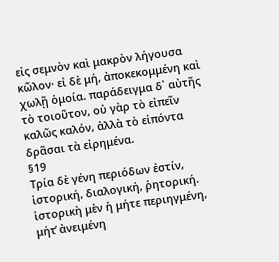εἰς σεμνὸν καὶ μακρὸν λήγουσα κῶλον· εἰ δὲ μή, ἀποκεκομμένη καὶ χωλῇ ὁμοία. παράδειγμα δ᾽ αὐτῆς τὸ τοιοῦτον, οὐ γὰρ τὸ εἰπεῖν καλῶς καλόν, ἀλλὰ τὸ εἰπόντα δρᾶσαι τὰ εἰρημένα.
§19
Τρία δὲ γένη περιόδων ἐστίν, ἱστορική, διαλογική, ῥητορική. ἱστορικὴ μὲν ἡ μήτε περιηγμένη, μήτ̓ ἀνειμένη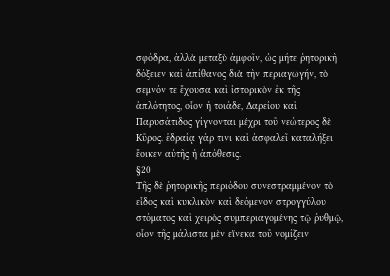σφόδρα, ἀλλὰ μεταξὺ ἀμφοῖν, ὡς μήτε ῥητορικὴ δόξειεν καὶ ἀπίθανος διὰ τὴν περιαγωγήν, τὸ σεμνόν τε ἔχουσα καὶ ἱστορικὸν ἐκ τῆς ἁπλότητος, οἷον ἡ τοιάδε, Δαρείου καὶ Παρυσάτιδος γίγνονται μέχρι τοῦ νεώτερος δὲ Κῦρος. ἑδραίᾳ γάρ τινι καὶ ἀσφαλεῖ καταλήξει ἔοικεν αὐτῆς ἡ ἀπόθεσις.
§20
Τῆς δὲ ῥητορικῆς περιόδου συνεστραμμένον τὸ εἶδος καὶ κυκλικὸν καὶ δεόμενον στρογγύλου στόματος καὶ χειρὸς συμπεριαγομένης τῷ ῥυθμῷ, οἷον τῆς μάλιστα μὲν εἵνεκα τοῦ νομίζειν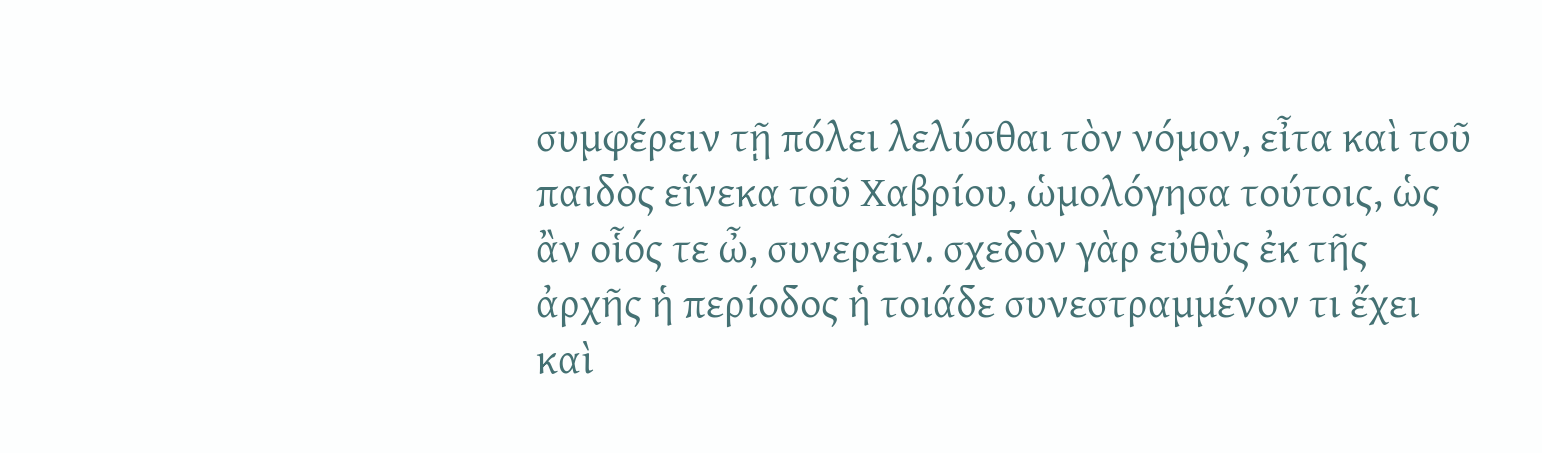συμφέρειν τῇ πόλει λελύσθαι τὸν νόμον, εἶτα καὶ τοῦ παιδὸς εἵνεκα τοῦ Χαβρίου, ὡμολόγησα τούτοις, ὡς ἂν οἷός τε ὦ, συνερεῖν. σχεδὸν γὰρ εὐθὺς ἐκ τῆς ἀρχῆς ἡ περίοδος ἡ τοιάδε συνεστραμμένον τι ἔχει καὶ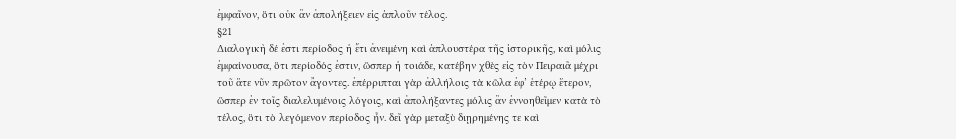ἐμφαῖνον, ὅτι οὐκ ἂν ἀπολήξειεν εἰς ἁπλοῦν τέλος.
§21
Διαλογικὴ δέ ἐστι περίοδος ἡ ἔτι ἀνειμένη καὶ ἁπλουστέρα τῆς ἱστορικῆς, καὶ μόλις ἐμφαίνουσα, ὅτι περίοδός ἐστιν, ὥσπερ ἡ τοιάδε, κατέβην χθὲς εἰς τὸν Πειραιᾶ μέχρι τοῦ ἅτε νῦν πρῶτον ἄγοντες. ἐπέρριπται γὰρ ἀλλήλοις τὰ κῶλα ἐφ’ ἑτέρῳ ἕτερον, ὥσπερ ἐν τοῖς διαλελυμένοις λόγοις, καὶ ἀπολήξαντες μόλις ἂν ἐννοηθεῖμεν κατὰ τὸ τέλος, ὅτι τὸ λεγόμενον περίοδος ἦν. δεῖ γὰρ μεταξὺ διῃρημένης τε καὶ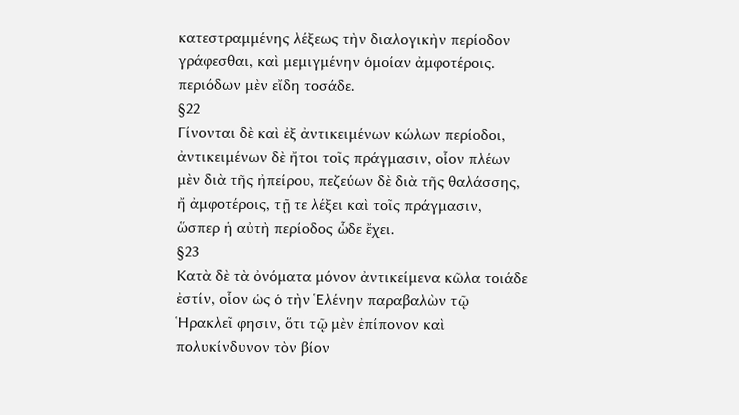κατεστραμμένης λέξεως τὴν διαλογικὴν περίοδον γράφεσθαι, καὶ μεμιγμένην ὁμοίαν ἀμφοτέροις. περιόδων μὲν εἴδη τοσάδε.
§22
Γίνονται δὲ καὶ ἐξ ἀντικειμένων κώλων περίοδοι, ἀντικειμένων δὲ ἤτοι τοῖς πράγμασιν, οἷον πλέων μὲν διὰ τῆς ἠπείρου, πεζεύων δὲ διὰ τῆς θαλάσσης, ἤ ἀμφοτέροις, τῇ τε λέξει καὶ τοῖς πράγμασιν, ὥσπερ ἡ αὐτὴ περίοδος ὧδε ἔχει.
§23
Κατὰ δὲ τὰ ὀνόματα μόνον ἀντικείμενα κῶλα τοιάδε ἐστίν, οἷον ὡς ὁ τὴν Ἑλένην παραβαλὼν τῷ Ἡρακλεῖ φησιν, ὅτι τῷ μὲν ἐπίπονον καὶ πολυκίνδυνον τὸν βίον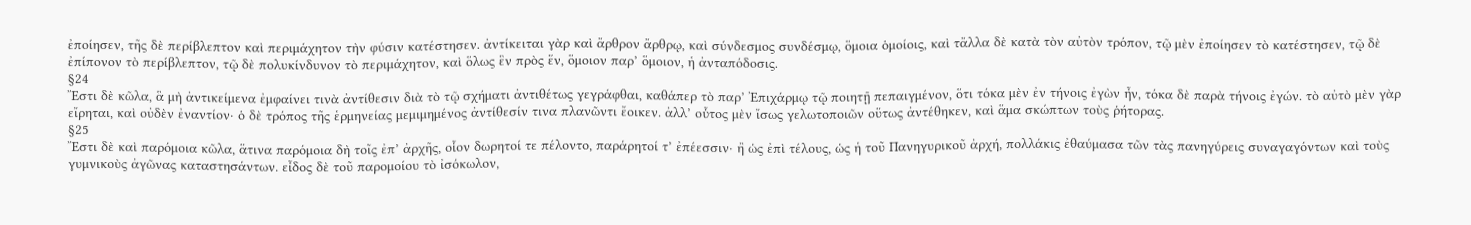ἐποίησεν, τῆς δὲ περίβλεπτον καὶ περιμάχητον τὴν φύσιν κατέστησεν. ἀντίκειται γὰρ καὶ ἄρθρον ἄρθρῳ, καὶ σύνδεσμος συνδέσμῳ, ὅμοια ὁμοίοις, καὶ τἄλλα δὲ κατὰ τὸν αὐτὸν τρόπον, τῷ μὲν ἐποίησεν τὸ κατέστησεν, τῷ δὲ ἐπίπονον τὸ περίβλεπτον, τῷ δὲ πολυκίνδυνον τὸ περιμάχητον, καὶ ὅλως ἓν πρὸς ἕν, ὅμοιον παρ’ ὅμοιον, ἡ ἀνταπόδοσις.
§24
Ἔστι δὲ κῶλα, ἃ μὴ ἀντικείμενα ἐμφαίνει τινὰ ἀντίθεσιν διὰ τὸ τῷ σχήματι ἀντιθέτως γεγράφθαι, καθάπερ τὸ παρ’ Ἐπιχάρμῳ τῷ ποιητῇ πεπαιγμένον, ὅτι τόκα μὲν ἐν τήνοις ἐγὼν ἦν, τόκα δὲ παρὰ τήνοις ἐγών. τὸ αὐτὸ μὲν γὰρ εἴρηται, καὶ οὐδὲν ἐναντίον· ὁ δὲ τρόπος τῆς ἑρμηνείας μεμιμημένος ἀντίθεσίν τινα πλανῶντι ἔοικεν. ἀλλ’ οὗτος μὲν ἴσως γελωτοποιῶν οὕτως ἀντέθηκεν, καὶ ἅμα σκώπτων τοὺς ῥήτορας.
§25
Ἔστι δὲ καὶ παρόμοια κῶλα, ἅτινα παρόμοια δὴ τοῖς ἐπ’ ἀρχῆς, οἷον δωρητοί τε πέλοντο, παράρητοί τ’ ἐπέεσσιν· ἢ ὡς ἐπὶ τέλους, ὡς ἡ τοῦ Πανηγυρικοῦ ἀρχή, πολλάκις ἐθαύμασα τῶν τὰς πανηγύρεις συναγαγόντων καὶ τοὺς γυμνικοὺς ἀγῶνας καταστησάντων. εἶδος δὲ τοῦ παρομοίου τὸ ἰσόκωλον,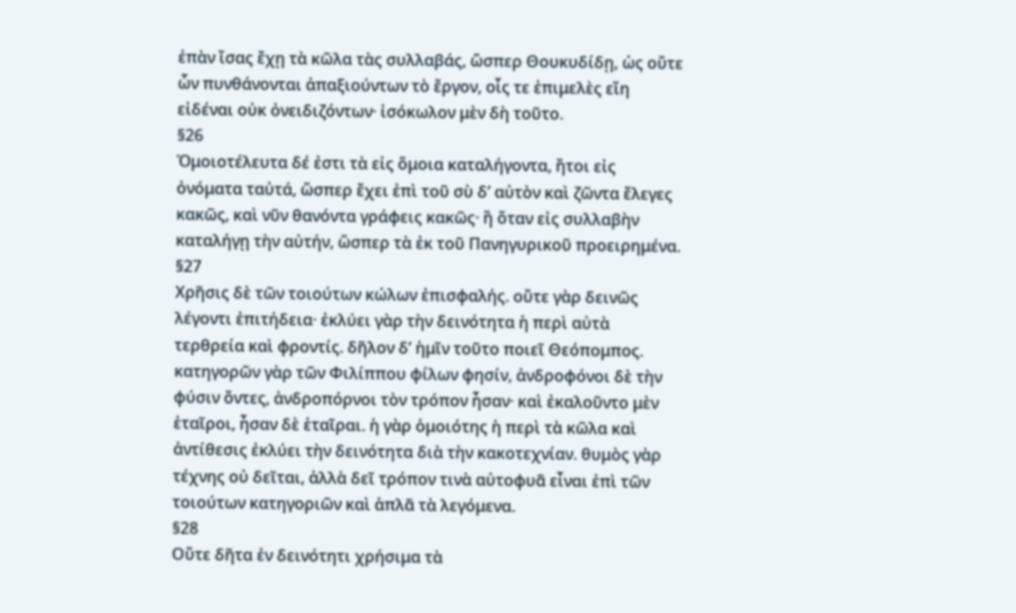ἐπὰν ἴσας ἔχῃ τὰ κῶλα τὰς συλλαβάς, ὥσπερ Θουκυδίδῃ, ὡς οὔτε ὧν πυνθάνονται ἀπαξιούντων τὸ ἔργον, οἷς τε ἐπιμελὲς εἴη εἰδέναι οὐκ ὀνειδιζόντων· ἰσόκωλον μὲν δὴ τοῦτο.
§26
Ὁμοιοτέλευτα δέ ἐστι τὰ εἰς ὅμοια καταλήγοντα, ἤτοι εἰς ὀνόματα ταὐτά, ὥσπερ ἔχει ἐπὶ τοῦ σὺ δ’ αὐτὸν καὶ ζῶντα ἔλεγες κακῶς, καὶ νῦν θανόντα γράφεις κακῶς· ἢ ὅταν εἰς συλλαβὴν καταλήγῃ τὴν αὐτήν, ὥσπερ τὰ ἐκ τοῦ Πανηγυρικοῦ προειρημένα.
§27
Χρῆσις δὲ τῶν τοιούτων κώλων ἐπισφαλής. οὔτε γὰρ δεινῶς λέγοντι ἐπιτήδεια· ἐκλύει γὰρ τὴν δεινότητα ἡ περὶ αὐτὰ τερθρεία καὶ φροντίς. δῆλον δ’ ἡμῖν τοῦτο ποιεῖ Θεόπομπος. κατηγορῶν γὰρ τῶν Φιλίππου φίλων φησίν, ἀνδροφόνοι δὲ τὴν φύσιν ὄντες, ἀνδροπόρνοι τὸν τρόπον ἦσαν· καὶ ἐκαλοῦντο μὲν ἑταῖροι, ἦσαν δὲ ἑταῖραι. ἡ γὰρ ὁμοιότης ἡ περὶ τὰ κῶλα καὶ ἀντίθεσις ἐκλύει τὴν δεινότητα διὰ τὴν κακοτεχνίαν. θυμὸς γὰρ τέχνης οὐ δεῖται, ἀλλὰ δεῖ τρόπον τινὰ αὐτοφυᾶ εἶναι ἐπὶ τῶν τοιούτων κατηγοριῶν καὶ ἁπλᾶ τὰ λεγόμενα.
§28
Οὔτε δῆτα ἐν δεινότητι χρήσιμα τὰ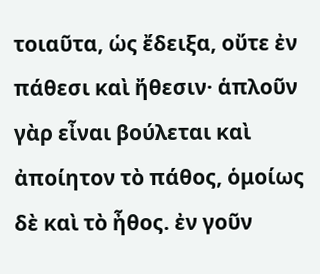τοιαῦτα, ὡς ἔδειξα, οὔτε ἐν πάθεσι καὶ ἤθεσιν· ἁπλοῦν γὰρ εἶναι βούλεται καὶ ἀποίητον τὸ πάθος, ὁμοίως δὲ καὶ τὸ ἦθος. ἐν γοῦν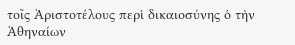τοῖς Ἀριστοτέλους περὶ δικαιοσύνης ὁ τὴν Ἀθηναίων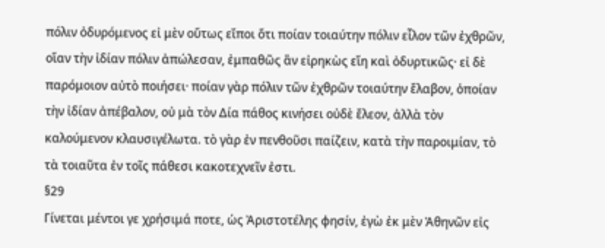πόλιν ὀδυρόμενος εἰ μὲν οὕτως εἴποι ὅτι ποίαν τοιαύτην πόλιν εἷλον τῶν ἐχθρῶν, οἵαν τὴν ἰδίαν πόλιν ἀπώλεσαν, ἐμπαθῶς ἂν εἰρηκὼς εἴη καὶ ὀδυρτικῶς· εἰ δὲ παρόμοιον αὐτὸ ποιήσει· ποίαν γὰρ πόλιν τῶν ἐχθρῶν τοιαύτην ἔλαβον, ὁποίαν τὴν ἰδίαν ἀπέβαλον, οὐ μὰ τὸν Δία πάθος κινήσει οὐδὲ ἔλεον, ἀλλὰ τὸν καλούμενον κλαυσιγέλωτα. τὸ γὰρ ἐν πενθοῦσι παίζειν, κατὰ τὴν παροιμίαν, τὸ τὰ τοιαῦτα ἐν τοῖς πάθεσι κακοτεχνεῖν ἐστι.
§29
Γίνεται μέντοι γε χρήσιμά ποτε, ὡς Ἀριστοτέλης φησίν, ἐγὼ ἐκ μὲν Ἀθηνῶν εἰς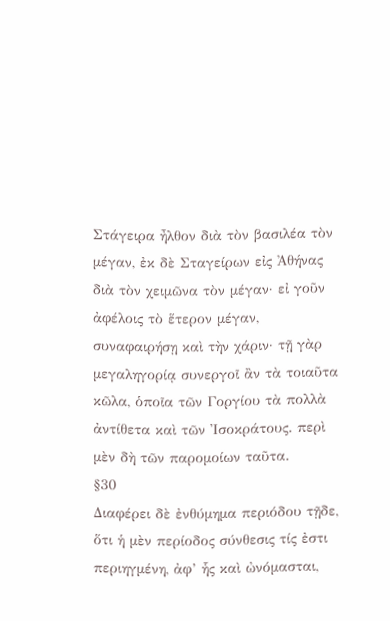Στάγειρα ἦλθον διὰ τὸν βασιλέα τὸν μέγαν, ἐκ δὲ Σταγείρων εἰς Ἀθήνας διὰ τὸν χειμῶνα τὸν μέγαν· εἰ γοῦν ἀφέλοις τὸ ἕτερον μέγαν, συναφαιρήσῃ καὶ τὴν χάριν· τῇ γὰρ μεγαληγορίᾳ συνεργοῖ ἂν τὰ τοιαῦτα κῶλα, ὁποῖα τῶν Γοργίου τὰ πολλὰ ἀντίθετα καὶ τῶν Ἰσοκράτους. περὶ μὲν δὴ τῶν παρομοίων ταῦτα.
§30
Διαφέρει δὲ ἐνθύμημα περιόδου τῇδε, ὅτι ἡ μὲν περίοδος σύνθεσις τίς ἐστι περιηγμένη, ἀφ’ ἧς καὶ ὠνόμασται,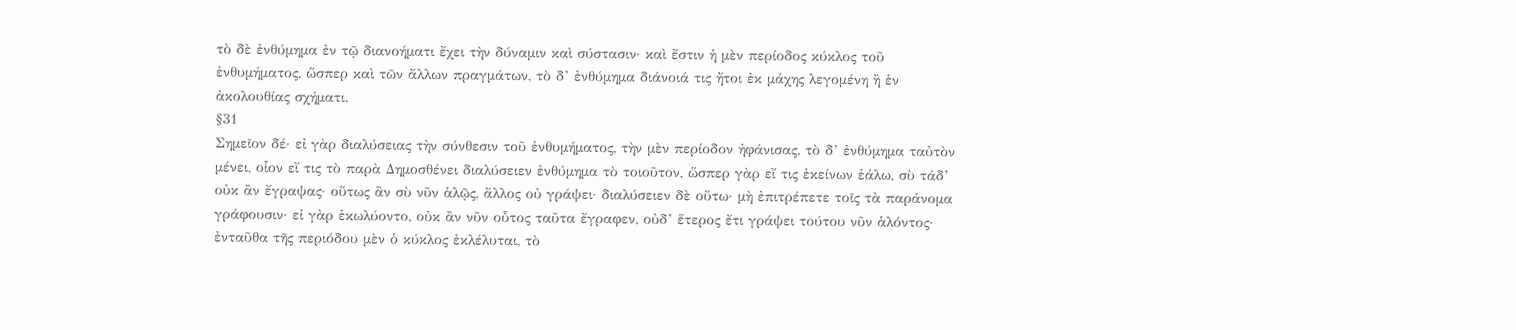τὸ δὲ ἐνθύμημα ἐν τῷ διανοήματι ἔχει τὴν δύναμιν καὶ σύστασιν· καὶ ἔστιν ἡ μὲν περίοδος κύκλος τοῦ ἐνθυμήματος, ὥσπερ καὶ τῶν ἄλλων πραγμάτων, τὸ δ’ ἐνθύμημα διάνοιά τις ἤτοι ἐκ μάχης λεγομένη ἢ ἐν ἀκολουθίας σχήματι.
§31
Σημεῖον δέ· εἰ γὰρ διαλύσειας τὴν σύνθεσιν τοῦ ἐνθυμήματος, τὴν μὲν περίοδον ἠφάνισας, τὸ δ’ ἐνθύμημα ταὐτὸν μένει, οἷον εἴ τις τὸ παρὰ Δημοσθένει διαλύσειεν ἐνθύμημα τὸ τοιοῦτον, ὥσπερ γὰρ εἴ τις ἐκείνων ἑάλω, σὺ τάδ’ οὐκ ἂν ἔγραψας· οὕτως ἂν σὺ νῦν ἁλῷς, ἄλλος οὐ γράψει· διαλύσειεν δὲ οὕτω· μὴ ἐπιτρέπετε τοῖς τὰ παράνομα γράφουσιν· εἰ γὰρ ἐκωλύοντο, οὐκ ἂν νῦν οὗτος ταῦτα ἔγραφεν, οὐδ’ ἕτερος ἔτι γράψει τούτου νῦν ἁλόντος· ἐνταῦθα τῆς περιόδου μὲν ὁ κύκλος ἐκλέλυται, τὸ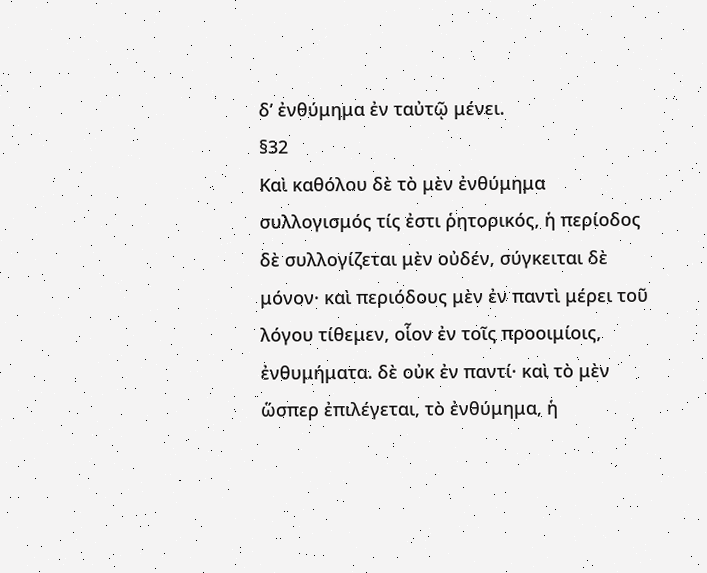δ’ ἐνθύμημα ἐν ταὐτῷ μένει.
§32
Καὶ καθόλου δὲ τὸ μὲν ἐνθύμημα συλλογισμός τίς ἐστι ῥητορικός, ἡ περίοδος δὲ συλλογίζεται μὲν οὐδέν, σύγκειται δὲ μόνον· καὶ περιόδους μὲν ἐν παντὶ μέρει τοῦ λόγου τίθεμεν, οἷον ἐν τοῖς προοιμίοις, ἐνθυμήματα. δὲ οὐκ ἐν παντί· καὶ τὸ μὲν ὥσπερ ἐπιλέγεται, τὸ ἐνθύμημα, ἡ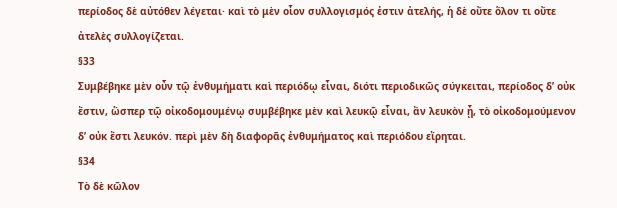περίοδος δὲ αὐτόθεν λέγεται· καὶ τὸ μὲν οἷον συλλογισμός ἐστιν ἀτελής, ἡ δὲ οὔτε ὅλον τι οὔτε ἀτελὲς συλλογίζεται.
§33
Συμβέβηκε μὲν οὖν τῷ ἐνθυμήματι καὶ περιόδῳ εἶναι, διότι περιοδικῶς σύγκειται, περίοδος δ’ οὐκ ἔστιν, ὥσπερ τῷ οἰκοδομουμένῳ συμβέβηκε μὲν καὶ λευκῷ εἶναι, ἂν λευκὸν ᾖ, τὸ οἰκοδομούμενον δ’ οὐκ ἔστι λευκόν. περὶ μὲν δὴ διαφορᾶς ἐνθυμήματος καὶ περιόδου εἴρηται.
§34
Τὸ δὲ κῶλον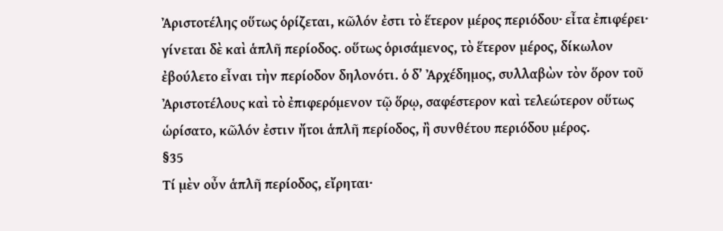Ἀριστοτέλης οὕτως ὁρίζεται, κῶλόν ἐστι τὸ ἕτερον μέρος περιόδου· εἶτα ἐπιφέρει· γίνεται δὲ καὶ ἁπλῆ περίοδος. οὕτως ὁρισάμενος, τὸ ἕτερον μέρος, δίκωλον ἐβούλετο εἶναι τὴν περίοδον δηλονότι. ὁ δ’ Ἀρχέδημος, συλλαβὼν τὸν ὅρον τοῦ Ἀριστοτέλους καὶ τὸ ἐπιφερόμενον τῷ ὅρῳ, σαφέστερον καὶ τελεώτερον οὕτως ὡρίσατο, κῶλόν ἐστιν ἤτοι ἁπλῆ περίοδος, ἢ συνθέτου περιόδου μέρος.
§35
Τί μὲν οὖν ἁπλῆ περίοδος, εἴρηται·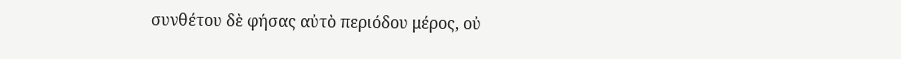συνθέτου δὲ φήσας αὐτὸ περιόδου μέρος, οὐ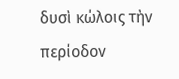δυσὶ κώλοις τὴν περίοδον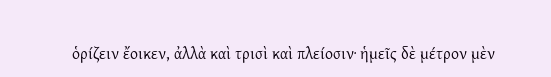ὁρίζειν ἔοικεν, ἀλλὰ καὶ τρισὶ καὶ πλείοσιν· ἡμεῖς δὲ μέτρον μὲν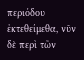περιόδου ἐκτεθείμεθα, νῦν δὲ περὶ τῶν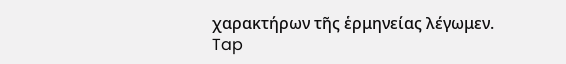χαρακτήρων τῆς ἑρμηνείας λέγωμεν.
Tap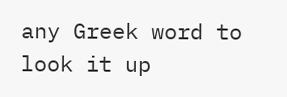any Greek word to look it up